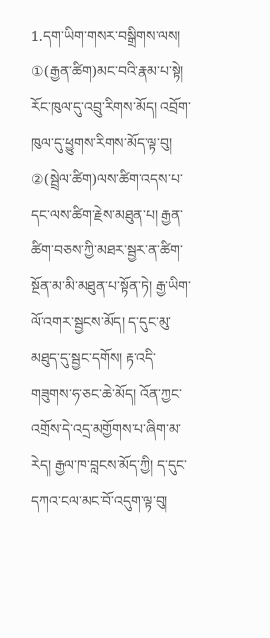1.དག་ཡིག་གསར་བསྒྲིགས་ལས། ①(རྒྱན་ཚིག)མང་བའི་རྣམ་པ་སྟེ། རོང་ཁུལ་དུ་འབྲུ་རིགས་མོད། འབྲོག་ཁུལ་དུ་ཕྱུགས་རིགས་མོད་ལྟ་བུ། ②(སྦྲེལ་ཚིག)ལས་ཚིག་འདས་པ་དང་ལས་ཚིག་རྗེས་མཐུན་པ། རྒྱན་ཚིག་བཅས་ཀྱི་མཐར་སྦྱར་ན་ཚིག་སྔོན་མ་མི་མཐུན་པ་སྟོན་ཏེ། རྒྱ་ཡིག་ལོ་འགར་སྦྱངས་མོད། ད་དུང་མུ་མཐུད་དུ་སྦྱང་དགོས། རྟ་འདི་གཟུགས་ཧ་ཅང་ཆེ་མོད། འོན་ཀྱང་འགྲོས་དེ་འདྲ་མགྱོགས་པ་ཞིག་མ་རེད། རྒྱལ་ཁ་བླངས་མོད་ཀྱི། ད་དུང་དཀའ་ངལ་མང་བོ་འདུག་ལྟ་བུ།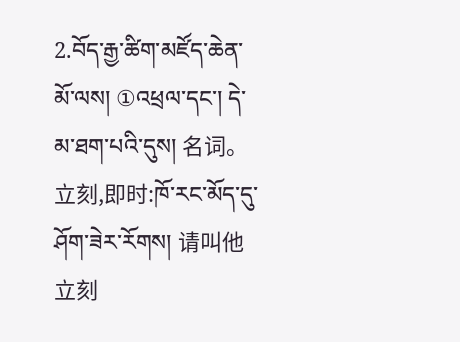2.བོད་རྒྱ་ཚིག་མཛོད་ཆེན་མོ་ལས། ①འཕྲལ་དང་། དེ་མ་ཐག་པའི་དུས། 名词。立刻,即时:ཁོ་རང་མོད་དུ་ཤོག་ཟེར་རོགས། 请叫他立刻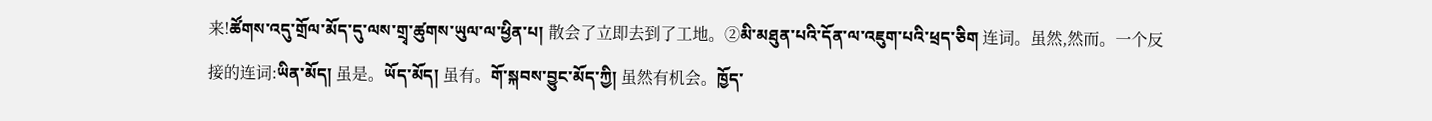来!ཚོགས་འདུ་གྲོལ་མོད་དུ་ལས་གྲྭ་ཚུགས་ཡུལ་ལ་ཕྱིན་པ། 散会了立即去到了工地。②མི་མཐུན་པའི་དོན་ལ་འཇུག་པའི་ཕྲད་ཅིག 连词。虽然,然而。一个反接的连词:ཡིན་མོད། 虽是。ཡོད་མོད། 虽有。གོ་སྐབས་བྱུང་མོད་ཀྱི། 虽然有机会。ཁྱོད་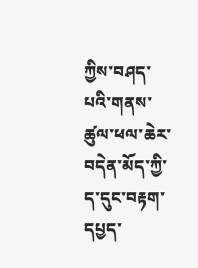ཀྱིས་བཤད་པའི་གནས་ཚུལ་ཕལ་ཆེར་བདེན་མོད་ཀྱི་ད་དུང་བརྟག་དཔྱད་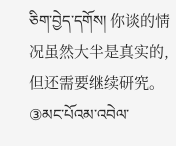ཅིག་བྱེད་དགོས། 你谈的情况虽然大半是真实的,但还需要继续研究。③མང་པོའམ་འབེལ་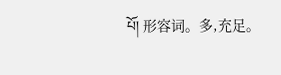པོ། 形容词。多,充足。